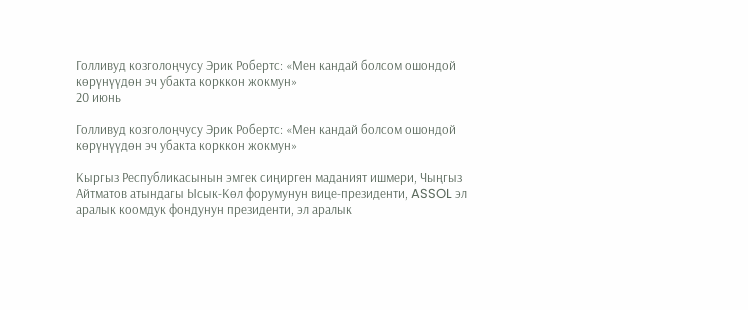Голливуд козголоңчусу Эрик Робертс: «Мен кандай болсом ошондой көрүнүүдөн эч убакта корккон жокмун»
20 июнь

Голливуд козголоңчусу Эрик Робертс: «Мен кандай болсом ошондой көрүнүүдөн эч убакта корккон жокмун»

Кыргыз Республикасынын эмгек сиңирген маданият ишмери, Чыңгыз Айтматов атындагы Ысык-Көл форумунун вице-президенти, ASSOL эл аралык коомдук фондунун президенти, эл аралык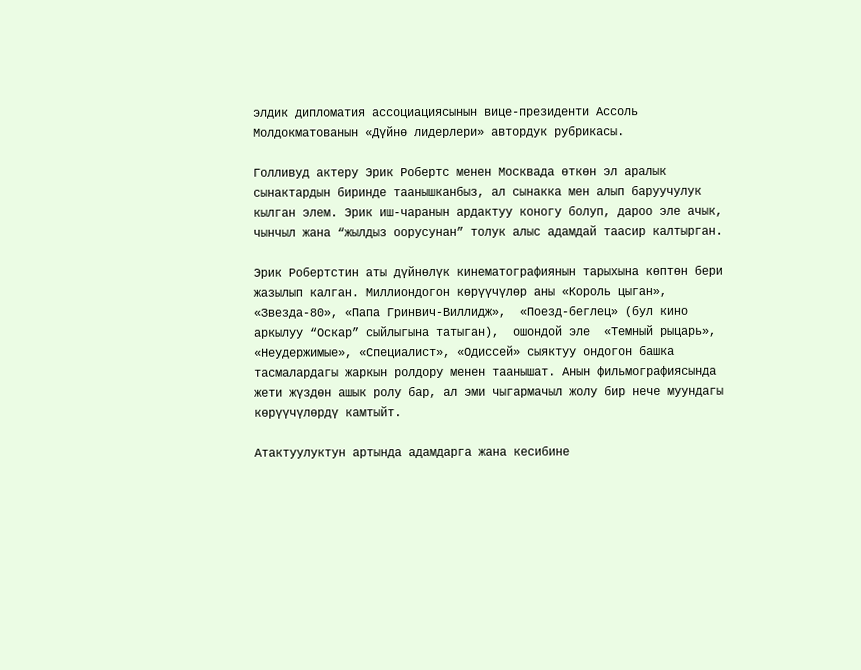элдик дипломатия ассоциациясынын вице-президенти Ассоль Молдокматованын «Дүйнө лидерлери» автордук рубрикасы.

Голливуд актеру Эрик Робертс менен Москвада өткөн эл аралык сынактардын биринде таанышканбыз, ал сынакка мен алып баруучулук кылган элем. Эрик иш-чаранын ардактуу коногу болуп, дароо эле ачык, чынчыл жана “жылдыз оорусунан” толук алыс адамдай таасир калтырган.

Эрик Робертстин аты дүйнөлүк кинематографиянын тарыхына көптөн бери жазылып калган. Миллиондогон көрүүчүлөр аны «Король цыган», «Звезда-80», «Папа Гринвич-Виллидж»,  «Поезд-беглец» (бул кино аркылуу “Оскар” сыйлыгына татыган),  ошондой эле  «Темный рыцарь», «Неудержимые», «Специалист», «Одиссей» сыяктуу ондогон башка тасмалардагы жаркын ролдору менен таанышат. Анын фильмографиясында жети жүздөн ашык ролу бар, ал эми чыгармачыл жолу бир нече муундагы көрүүчүлөрдү камтыйт.

Атактуулуктун артында адамдарга жана кесибине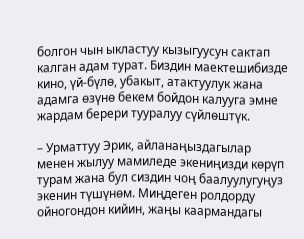болгон чын ыкластуу кызыгуусун сактап калган адам турат. Биздин маектешибизде кино, үй-бүлө, убакыт, атактуулук жана адамга өзүнө бекем бойдон калууга эмне жардам берери тууралуу сүйлөштүк.

– Урматтуу Эрик, айланаңыздагылар менен жылуу мамиледе экениңизди көрүп турам жана бул сиздин чоң баалуулугуңуз экенин түшүнөм. Миңдеген ролдорду ойногондон кийин, жаңы каармандагы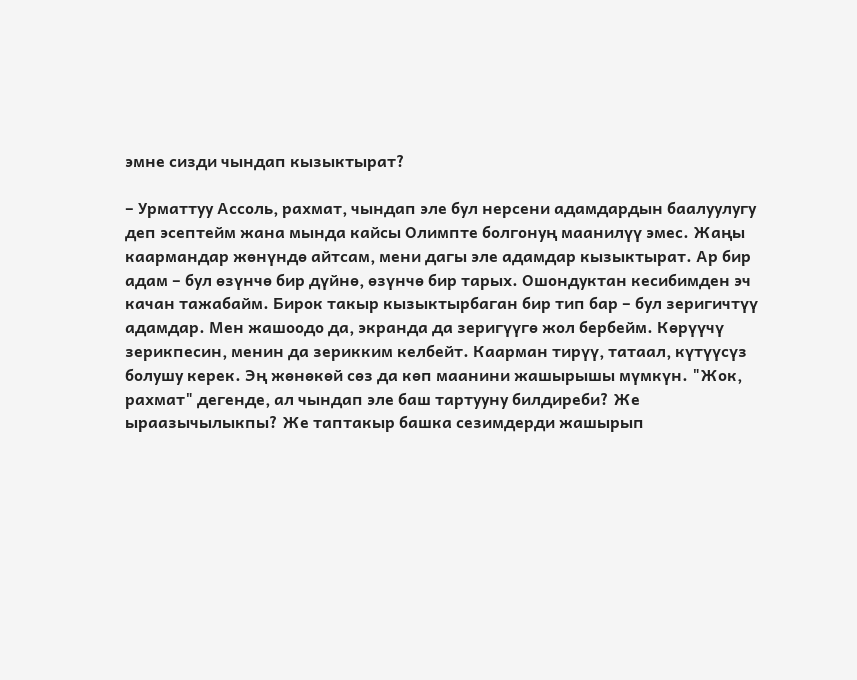эмне сизди чындап кызыктырат?

– Урматтуу Ассоль, рахмат, чындап эле бул нерсени адамдардын баалуулугу деп эсептейм жана мында кайсы Олимпте болгонуң маанилүү эмес. Жаңы каармандар жөнүндө айтсам, мени дагы эле адамдар кызыктырат. Ар бир адам – бул өзүнчө бир дүйнө, өзүнчө бир тарых. Ошондуктан кесибимден эч качан тажабайм. Бирок такыр кызыктырбаган бир тип бар – бул зеригичтүү адамдар. Мен жашоодо да, экранда да зеригүүгө жол бербейм. Көрүүчү зерикпесин, менин да зерикким келбейт. Каарман тирүү, татаал, күтүүсүз болушу керек. Эң жөнөкөй сөз да көп маанини жашырышы мүмкүн. "Жок, рахмат" дегенде, ал чындап эле баш тартууну билдиреби? Же ыраазычылыкпы? Же таптакыр башка сезимдерди жашырып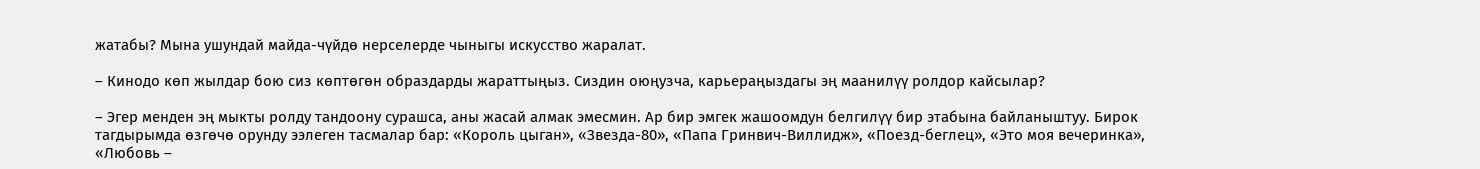жатабы? Мына ушундай майда-чүйдө нерселерде чыныгы искусство жаралат.

– Кинодо көп жылдар бою сиз көптөгөн образдарды жараттыңыз. Сиздин оюңузча, карьераңыздагы эң маанилүү ролдор кайсылар?

– Эгер менден эң мыкты ролду тандоону сурашса, аны жасай алмак эмесмин. Ар бир эмгек жашоомдун белгилүү бир этабына байланыштуу. Бирок тагдырымда өзгөчө орунду ээлеген тасмалар бар: «Король цыган», «Звезда-80», «Папа Гринвич-Виллидж», «Поезд-беглец», «Это моя вечеринка», «Любовь –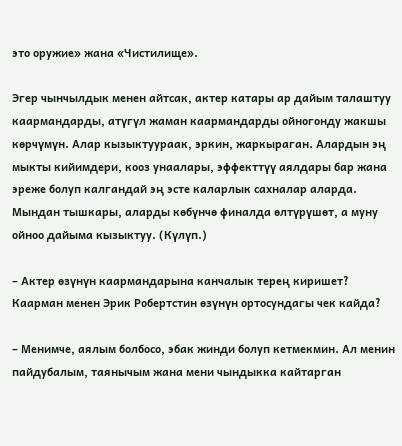это оружие» жана «Чистилище».

Эгер чынчылдык менен айтсак, актер катары ар дайым талаштуу каармандарды, атүгүл жаман каармандарды ойногонду жакшы көрчүмүн. Алар кызыктуураак, эркин, жаркыраган. Алардын эң мыкты кийимдери, кооз унаалары, эффекттүү аялдары бар жана эреже болуп калгандай эң эсте каларлык сахналар аларда. Мындан тышкары, аларды көбүнчө финалда өлтүрүшөт, а муну ойноо дайыма кызыктуу. (Күлүп.)

– Актер өзүнүн каармандарына канчалык терең киришет? Каарман менен Эрик Робертстин өзүнүн ортосундагы чек кайда?

– Менимче, аялым болбосо, эбак жинди болуп кетмекмин. Ал менин пайдубалым, таянычым жана мени чындыкка кайтарган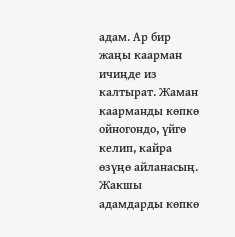адам. Ар бир жаңы каарман ичиңде из калтырат. Жаман каарманды көпкө ойногондо, үйгө келип, кайра өзүңө айланасың. Жакшы адамдарды көпкө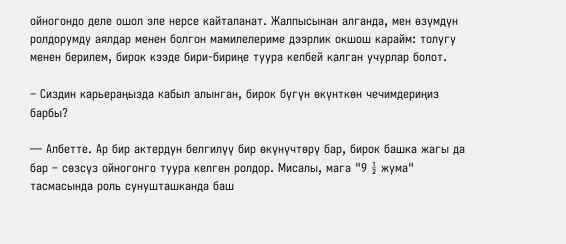ойногондо деле ошол эле нерсе кайталанат. Жалпысынан алганда, мен өзүмдүн ролдорумду аялдар менен болгон мамилелериме дээрлик окшош карайм: толугу менен берилем, бирок кээде бири-бириңе туура келбей калган учурлар болот.

– Сиздин карьераңызда кабыл алынган, бирок бүгүн өкүнткөн чечимдериңиз барбы?

— Албетте. Ар бир актердун белгилүү бир өкүнүчтөрү бар, бирок башка жагы да бар – сөзсүз ойногонго туура келген ролдор. Мисалы, мага "9 ½ жума" тасмасында роль сунушташканда баш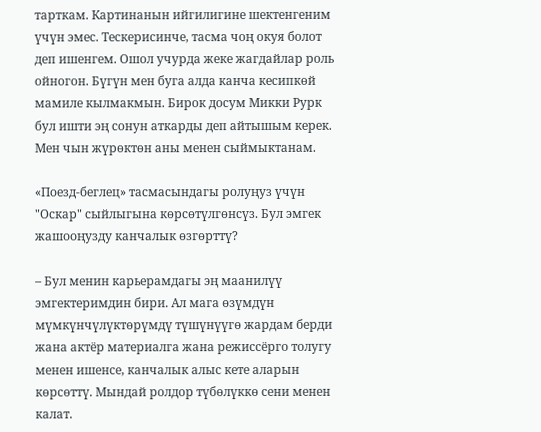тарткам. Картинанын ийгилигине шектенгеним үчүн эмес. Тескерисинче, тасма чоң окуя болот деп ишенгем. Ошол учурда жеке жагдайлар роль ойногон. Бүгүн мен буга алда канча кесипкөй мамиле кылмакмын. Бирок досум Микки Рурк бул ишти эң сонун аткарды деп айтышым керек. Мен чын жүрөктөн аны менен сыймыктанам.

«Поезд-беглец» тасмасындагы ролуңуз үчүн "Оскар" сыйлыгына көрсөтүлгөнсүз. Бул эмгек жашооңузду канчалык өзгөрттү?

– Бул менин карьерамдагы эң маанилүү эмгектеримдин бири. Ал мага өзүмдүн мүмкүнчүлүктөрүмдү түшүнүүгө жардам берди жана актёр материалга жана режиссёрго толугу менен ишенсе, канчалык алыс кете аларын көрсөттү. Мындай ролдор түбөлүккө сени менен калат.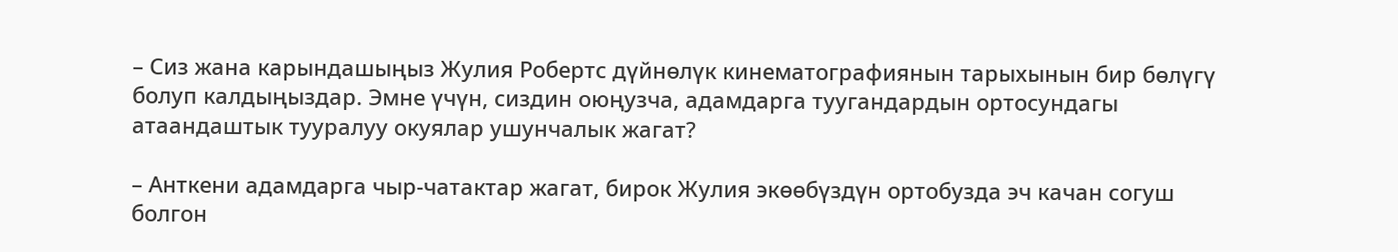– Сиз жана карындашыңыз Жулия Робертс дүйнөлүк кинематографиянын тарыхынын бир бөлүгү болуп калдыңыздар. Эмне үчүн, сиздин оюңузча, адамдарга туугандардын ортосундагы атаандаштык тууралуу окуялар ушунчалык жагат?

– Анткени адамдарга чыр-чатактар жагат, бирок Жулия экөөбүздүн ортобузда эч качан согуш болгон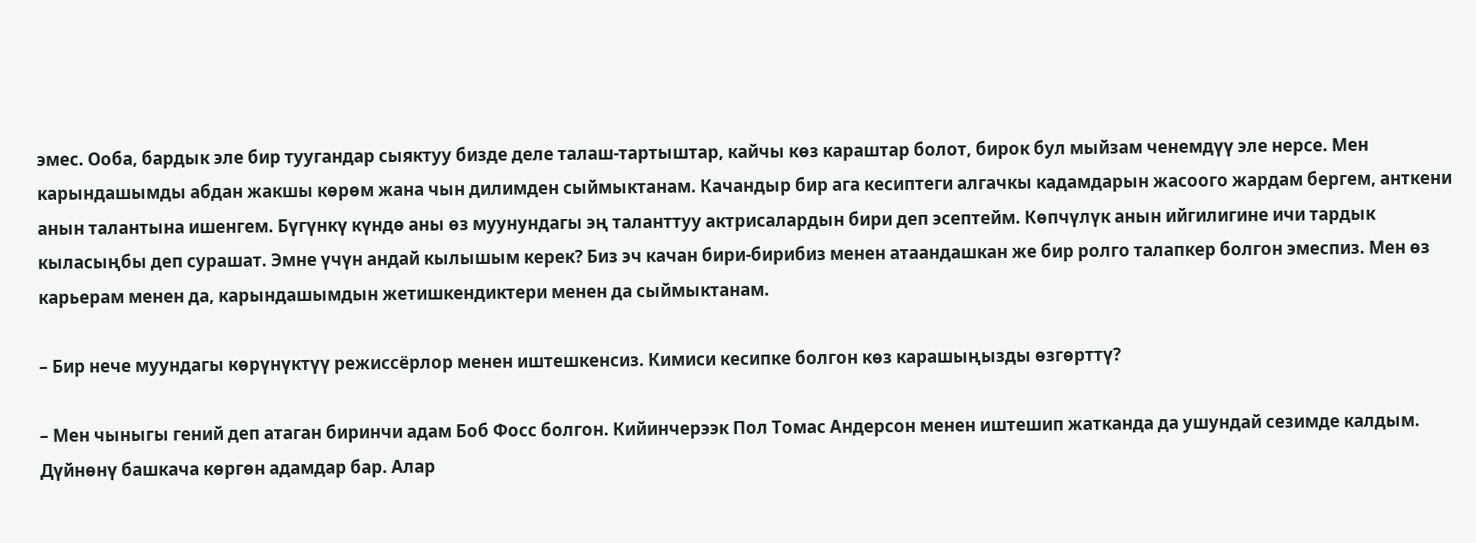эмес. Ооба, бардык эле бир туугандар сыяктуу бизде деле талаш-тартыштар, кайчы көз караштар болот, бирок бул мыйзам ченемдүү эле нерсе. Мен карындашымды абдан жакшы көрөм жана чын дилимден сыймыктанам. Качандыр бир ага кесиптеги алгачкы кадамдарын жасоого жардам бергем, анткени анын талантына ишенгем. Бүгүнкү күндө аны өз муунундагы эң таланттуу актрисалардын бири деп эсептейм. Көпчүлүк анын ийгилигине ичи тардык кыласыңбы деп сурашат. Эмне үчүн андай кылышым керек? Биз эч качан бири-бирибиз менен атаандашкан же бир ролго талапкер болгон эмеспиз. Мен өз карьерам менен да, карындашымдын жетишкендиктери менен да сыймыктанам.

– Бир нече муундагы көрүнүктүү режиссёрлор менен иштешкенсиз. Кимиси кесипке болгон көз карашыңызды өзгөрттү?

– Мен чыныгы гений деп атаган биринчи адам Боб Фосс болгон. Кийинчерээк Пол Томас Андерсон менен иштешип жатканда да ушундай сезимде калдым. Дүйнөнү башкача көргөн адамдар бар. Алар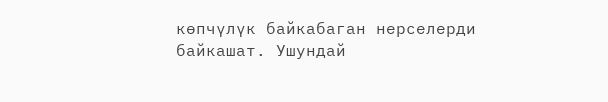көпчүлүк байкабаган нерселерди байкашат. Ушундай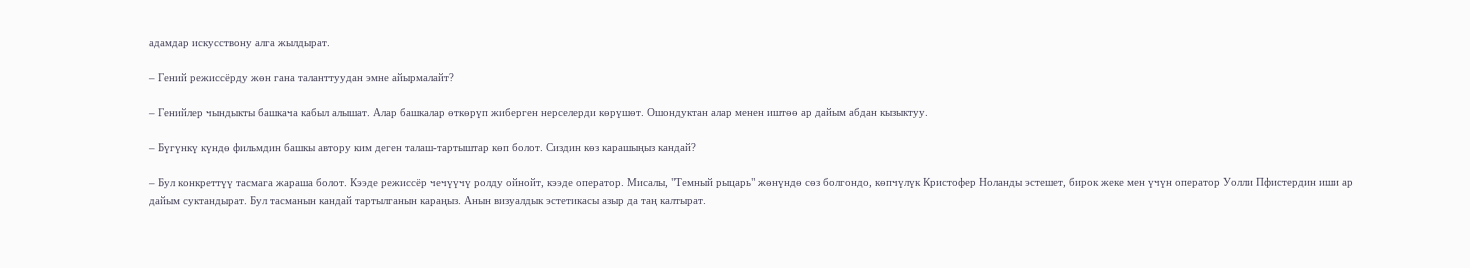адамдар искусствону алга жылдырат.

– Гений режиссёрду жөн гана таланттуудан эмне айырмалайт?

– Генийлер чындыкты башкача кабыл алышат. Алар башкалар өткөрүп жиберген нерселерди көрүшөт. Ошондуктан алар менен иштөө ар дайым абдан кызыктуу.

– Бүгүнкү күндө фильмдин башкы автору ким деген талаш-тартыштар көп болот. Сиздин көз карашыңыз кандай?

– Бул конкреттүү тасмага жараша болот. Кээде режиссёр чечүүчү ролду ойнойт, кээде оператор. Мисалы, "Темный рыцарь" жөнүндө сөз болгондо, көпчүлүк Кристофер Ноланды эстешет, бирок жеке мен үчүн оператор Уолли Пфистердин иши ар дайым суктандырат. Бул тасманын кандай тартылганын караңыз. Анын визуалдык эстетикасы азыр да таң калтырат.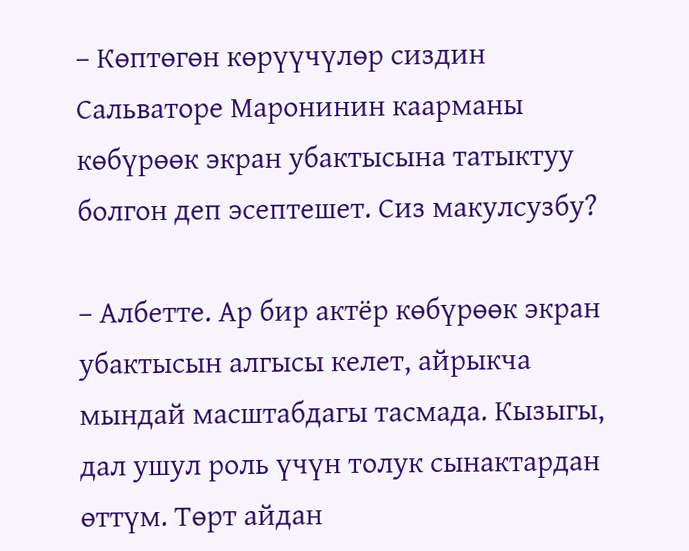– Көптөгөн көрүүчүлөр сиздин Сальваторе Маронинин каарманы көбүрөөк экран убактысына татыктуу болгон деп эсептешет. Сиз макулсузбу?

– Албетте. Ар бир актёр көбүрөөк экран убактысын алгысы келет, айрыкча мындай масштабдагы тасмада. Кызыгы, дал ушул роль үчүн толук сынактардан өттүм. Төрт айдан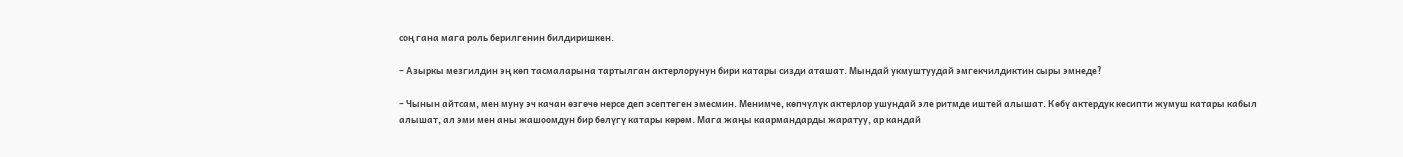соң гана мага роль берилгенин билдиришкен.

– Азыркы мезгилдин эң көп тасмаларына тартылган актерлорунун бири катары сизди аташат. Мындай укмуштуудай эмгекчилдиктин сыры эмнеде?

– Чынын айтсам, мен муну эч качан өзгөчө нерсе деп эсептеген эмесмин. Менимче, көпчүлүк актерлор ушундай эле ритмде иштей алышат. Көбү актердук кесипти жумуш катары кабыл алышат, ал эми мен аны жашоомдун бир бөлүгү катары көрөм. Мага жаңы каармандарды жаратуу, ар кандай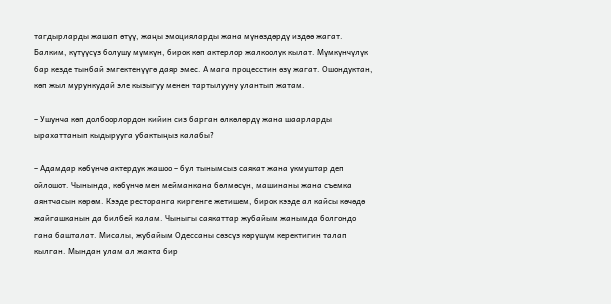тагдырларды жашап өтүү, жаңы эмоцияларды жана мүнөздөрдү издөө жагат. Балким, күтүүсүз болушу мүмкүн, бирок көп актерлор жалкоолук кылат. Мүмкүнчүлүк бар кезде тынбай эмгектенүүгө даяр эмес. А мага процесстин өзү жагат. Ошондуктан, көп жыл мурункудай эле кызыгуу менен тартылууну улантып жатам.

– Ушунча көп долбоорлордон кийин сиз барган өлкөлөрдү жана шаарларды ырахаттанып кыдырууга убактыңыз калабы?

– Адамдар көбүнчө актердук жашоо – бул тынымсыз саякат жана укмуштар деп ойлошот. Чынында, көбүнчө мен мейманкана бөлмөсүн, машинаны жана съемка аянтчасын көрөм. Кээде ресторанга киргенге жетишем, бирок кээде ал кайсы көчөдө жайгашканын да билбей калам. Чыныгы саякаттар жубайым жанымда болгондо гана башталат. Мисалы, жубайым Одессаны сөзсүз көрүшүм керектигин талап кылган. Мындан улам ал жакта бир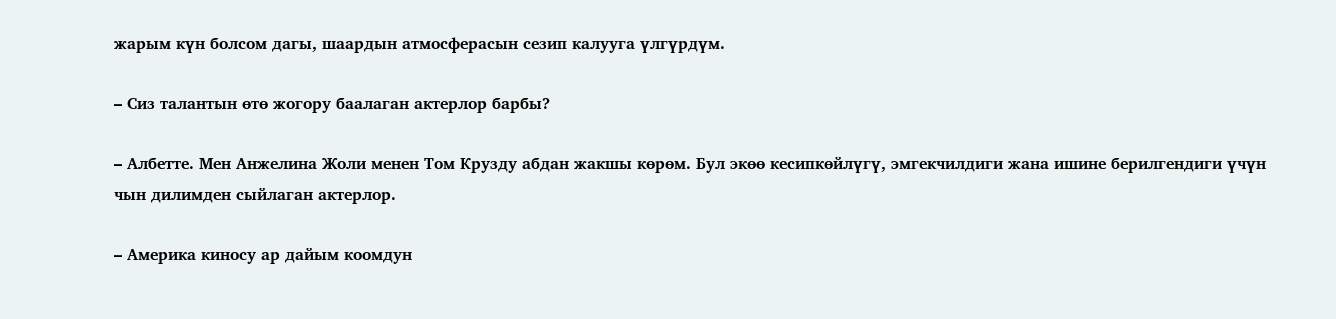жарым күн болсом дагы, шаардын атмосферасын сезип калууга үлгүрдүм.

– Сиз талантын өтө жогору баалаган актерлор барбы?

– Албетте. Мен Анжелина Жоли менен Том Крузду абдан жакшы көрөм. Бул экөө кесипкөйлүгү, эмгекчилдиги жана ишине берилгендиги үчүн чын дилимден сыйлаган актерлор.

– Америка киносу ар дайым коомдун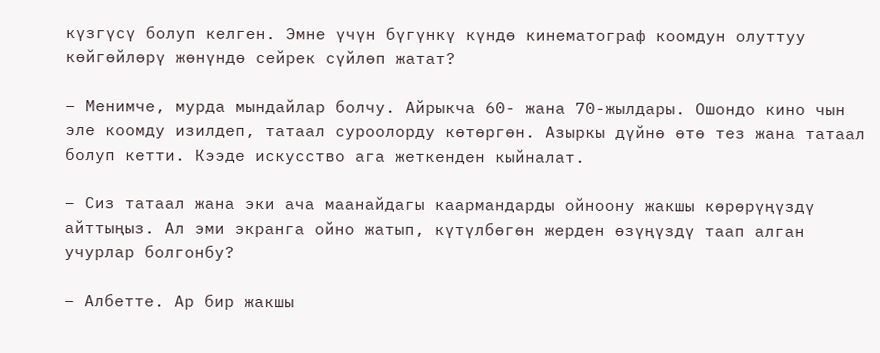күзгүсү болуп келген. Эмне үчүн бүгүнкү күндө кинематограф коомдун олуттуу көйгөйлөрү жөнүндө сейрек сүйлөп жатат?

– Менимче, мурда мындайлар болчу. Айрыкча 60- жана 70-жылдары. Ошондо кино чын эле коомду изилдеп, татаал суроолорду көтөргөн. Азыркы дүйнө өтө тез жана татаал болуп кетти. Кээде искусство ага жеткенден кыйналат.

– Сиз татаал жана эки ача маанайдагы каармандарды ойноону жакшы көрөрүңүздү айттыңыз. Ал эми экранга ойно жатып, күтүлбөгөн жерден өзүңүздү таап алган учурлар болгонбу?

– Албетте. Ар бир жакшы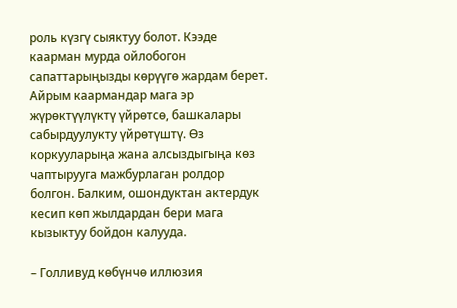роль күзгү сыяктуу болот. Кээде каарман мурда ойлобогон сапаттарыңызды көрүүгө жардам берет. Айрым каармандар мага эр жүрөктүүлүктү үйрөтсө, башкалары сабырдуулукту үйрөтүштү. Өз коркууларыңа жана алсыздыгыңа көз чаптырууга мажбурлаган ролдор болгон. Балким, ошондуктан актердук кесип көп жылдардан бери мага кызыктуу бойдон калууда.

– Голливуд көбүнчө иллюзия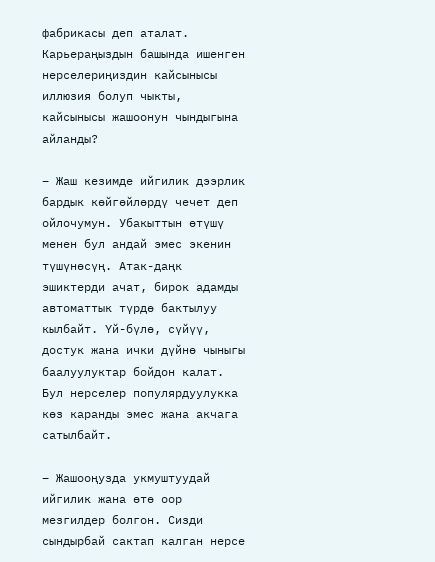фабрикасы деп аталат. Карьераңыздын башында ишенген нерселериңиздин кайсынысы иллюзия болуп чыкты, кайсынысы жашоонун чындыгына айланды?

– Жаш кезимде ийгилик дээрлик бардык көйгөйлөрдү чечет деп ойлочумун. Убакыттын өтүшү менен бул андай эмес экенин түшүнөсүң. Атак-даңк эшиктерди ачат, бирок адамды автоматтык түрдө бактылуу кылбайт. Үй-бүлө, сүйүү, достук жана ички дүйнө чыныгы баалуулуктар бойдон калат. Бул нерселер популярдуулукка көз каранды эмес жана акчага сатылбайт.

– Жашооңузда укмуштуудай ийгилик жана өтө оор мезгилдер болгон. Сизди сындырбай сактап калган нерсе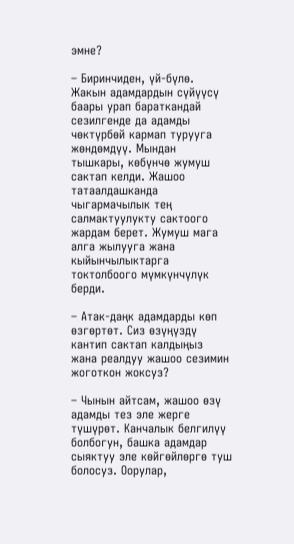эмне?

– Биринчиден, үй-бүлө. Жакын адамдардын сүйүүсү баары урап бараткандай сезилгенде да адамды чөктүрбөй кармап турууга жөндөмдүү. Мындан тышкары, көбүнчө жумуш сактап келди. Жашоо татаалдашканда чыгармачылык тең салмактуулукту сактоого жардам берет. Жумуш мага алга жылууга жана кыйынчылыктарга токтолбоого мүмкүнчүлүк берди.

– Атак-даңк адамдарды көп өзгөртөт. Сиз өзүңүздү кантип сактап калдыңыз жана реалдуу жашоо сезимин жоготкон жоксуз?

– Чынын айтсам, жашоо өзү адамды тез эле жерге түшүрөт. Канчалык белгилүү болбогун, башка адамдар сыяктуу эле көйгөйлөргө туш болосуз. Оорулар,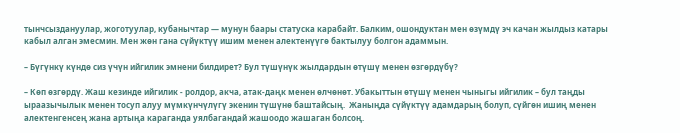тынчсыздануулар, жоготуулар, кубанычтар — мунун баары статуска карабайт. Балким, ошондуктан мен өзүмдү эч качан жылдыз катары кабыл алган эмесмин. Мен жөн гана сүйүктүү ишим менен алектенүүгө бактылуу болгон адаммын.

– Бүгүнкү күндө сиз үчүн ийгилик эмнени билдирет? Бул түшүнүк жылдардын өтүшү менен өзгөрдүбү?

– Көп өзгөрдү. Жаш кезинде ийгилик - ролдор, акча, атак-даңк менен өлчөнөт. Убакыттын өтүшү менен чыныгы ийгилик – бул таңды ыраазычылык менен тосуп алуу мүмкүнчүлүгү экенин түшүнө баштайсың.  Жаныңда сүйүктүү адамдарың болуп, сүйгөн ишиң менен алектенгенсең жана артыңа караганда уялбагандай жашоодо жашаган болсоң.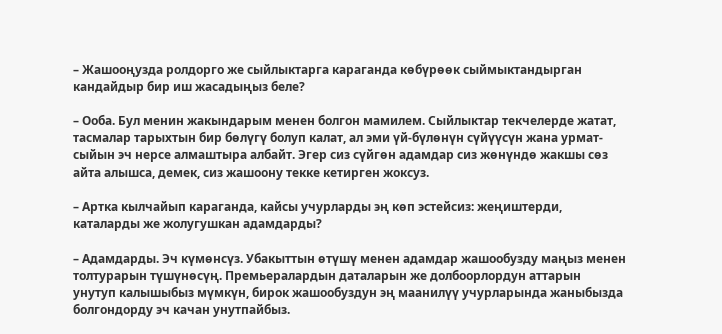– Жашооңузда ролдорго же сыйлыктарга караганда көбүрөөк сыймыктандырган кандайдыр бир иш жасадыңыз беле?

– Ооба. Бул менин жакындарым менен болгон мамилем. Сыйлыктар текчелерде жатат, тасмалар тарыхтын бир бөлүгү болуп калат, ал эми үй-бүлөнүн сүйүүсүн жана урмат-сыйын эч нерсе алмаштыра албайт. Эгер сиз сүйгөн адамдар сиз жөнүндө жакшы сөз айта алышса, демек, сиз жашоону текке кетирген жоксуз.

– Артка кылчайып караганда, кайсы учурларды эң көп эстейсиз: жеңиштерди, каталарды же жолугушкан адамдарды?

– Адамдарды. Эч күмөнсүз. Убакыттын өтүшү менен адамдар жашообузду маңыз менен толтурарын түшүнөсүң. Премьералардын даталарын же долбоорлордун аттарын унутуп калышыбыз мүмкүн, бирок жашообуздун эң маанилүү учурларында жаныбызда болгондорду эч качан унутпайбыз.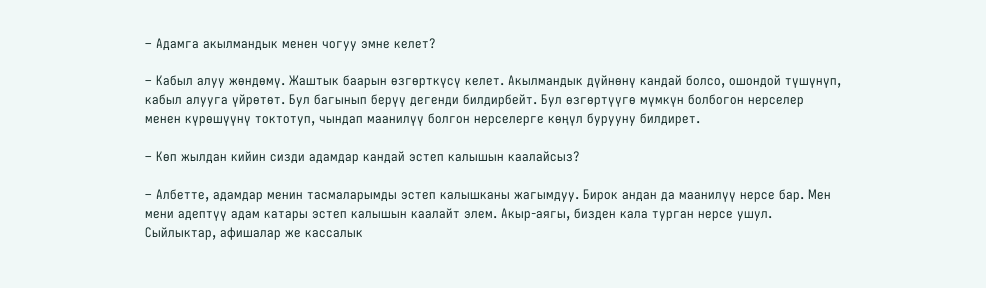– Адамга акылмандык менен чогуу эмне келет?

– Кабыл алуу жөндөмү. Жаштык баарын өзгөрткүсү келет. Акылмандык дүйнөнү кандай болсо, ошондой түшүнүп, кабыл алууга үйрөтөт. Бул багынып берүү дегенди билдирбейт. Бул өзгөртүүгө мүмкүн болбогон нерселер менен күрөшүүнү токтотуп, чындап маанилүү болгон нерселерге көңүл бурууну билдирет.

– Көп жылдан кийин сизди адамдар кандай эстеп калышын каалайсыз?

– Албетте, адамдар менин тасмаларымды эстеп калышканы жагымдуу. Бирок андан да маанилүү нерсе бар. Мен мени адептүү адам катары эстеп калышын каалайт элем. Акыр-аягы, бизден кала турган нерсе ушул. Сыйлыктар, афишалар же кассалык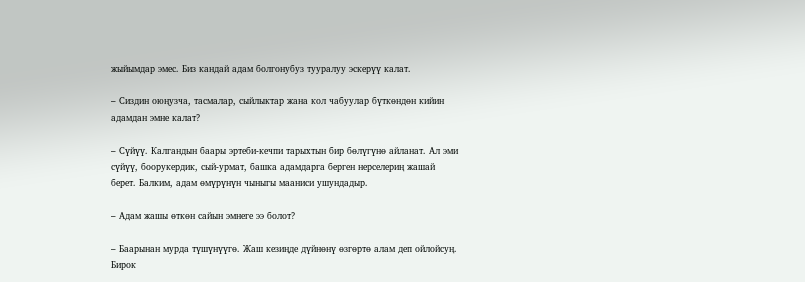жыйымдар эмес. Биз кандай адам болгонубуз тууралуу эскерүү калат.

– Сиздин оюңузча, тасмалар, сыйлыктар жана кол чабуулар бүткөндөн кийин адамдан эмне калат?

– Сүйүү. Калгандын баары эртеби-кечпи тарыхтын бир бөлүгүнө айланат. Ал эми сүйүү, боорукердик, сый-урмат, башка адамдарга берген нерселериң жашай берет. Балким, адам өмүрүнүн чыныгы мааниси ушундадыр.

– Адам жашы өткөн сайын эмнеге ээ болот?

– Баарынан мурда түшүнүүгө. Жаш кезиңде дүйнөнү өзгөртө алам деп ойлойсуң. Бирок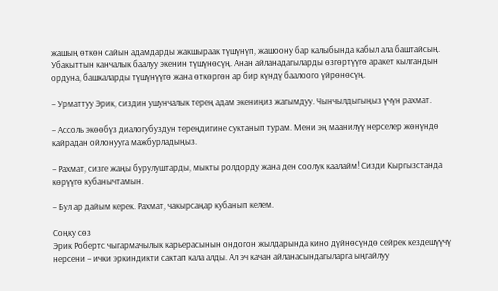жашың өткөн сайын адамдарды жакшыраак түшүнүп, жашоону бар калыбында кабыл ала баштайсың. Убакыттын канчалык баалуу экенин түшүнөсүң. Анан айланадагыларды өзгөртүүгө аракет кылгандын ордуна, башкаларды түшүнүүгө жана өткөргөн ар бир күндү баалоого үйрөнөсүң.

– Урматтуу Эрик, сиздин ушунчалык терең адам экениңиз жагымдуу. Чынчылдыгыңыз үчүн рахмат.

– Ассоль экөөбүз диалогубуздун тереңдигине суктанып турам. Мени эң маанилүү нерселер жөнүндө кайрадан ойлонууга мажбурладыңыз.

– Рахмат, сизге жаңы бурулуштарды, мыкты ролдорду жана ден соолук каалайм! Сизди Кыргызстанда көрүүгө кубанычтамын.

– Бул ар дайым керек. Рахмат, чакырсаңар кубанып келем.

Соңку сөз
Эрик Робертс чыгармачылык карьерасынын ондогон жылдарында кино дүйнөсүндө сейрек кездешүүчү нерсени – ички эркиндикти сактап кала алды. Ал эч качан айланасындагыларга ыңгайлуу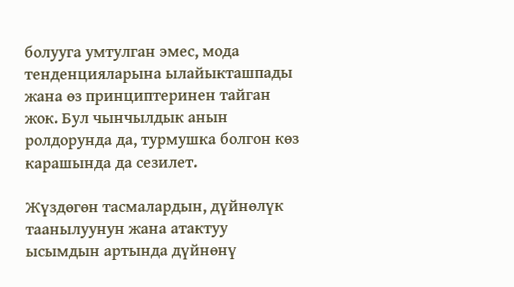болууга умтулган эмес, мода тенденцияларына ылайыкташпады жана өз принциптеринен тайган жок. Бул чынчылдык анын ролдорунда да, турмушка болгон көз карашында да сезилет.

Жүздөгөн тасмалардын, дүйнөлүк таанылуунун жана атактуу ысымдын артында дүйнөнү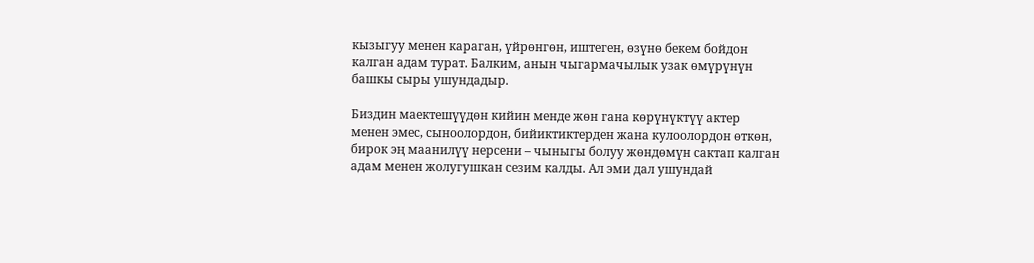кызыгуу менен караган, үйрөнгөн, иштеген, өзүнө бекем бойдон калган адам турат. Балким, анын чыгармачылык узак өмүрүнүн башкы сыры ушундадыр.

Биздин маектешүүдөн кийин менде жөн гана көрүнүктүү актер менен эмес, сыноолордон, бийиктиктерден жана кулоолордон өткөн, бирок эң маанилүү нерсени – чыныгы болуу жөндөмүн сактап калган адам менен жолугушкан сезим калды. Ал эми дал ушундай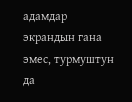адамдар экрандын гана эмес, турмуштун да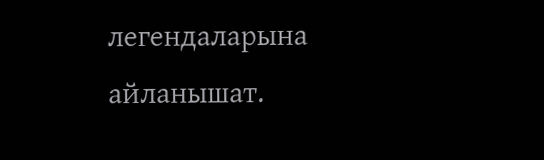легендаларына айланышат.